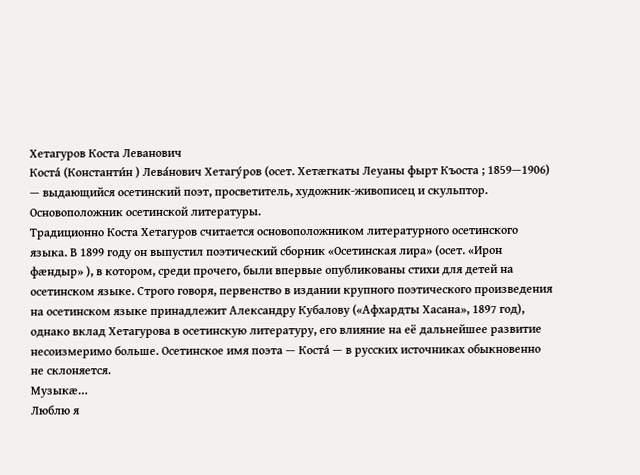Хетагуров Коста Леванович
Коста́ (Константи́н ) Лева́нович Хетагу́ров (осет. Хетæгкаты Леуаны фырт Къоста ; 1859—1906) — выдающийся осетинский поэт, просветитель, художник-живописец и скульптор. Основоположник осетинской литературы.
Традиционно Коста Хетагуров считается основоположником литературного осетинского языка. В 1899 году он выпустил поэтический сборник «Осетинская лира» (осет. «Ирон фæндыр» ), в котором, среди прочего, были впервые опубликованы стихи для детей на осетинском языке. Строго говоря, первенство в издании крупного поэтического произведения на осетинском языке принадлежит Александру Кубалову («Афхардты Хасана», 1897 год), однако вклад Хетагурова в осетинскую литературу, его влияние на её дальнейшее развитие несоизмеримо больше. Осетинское имя поэта — Коста́ — в русских источниках обыкновенно не склоняется.
Музыкæ…
Люблю я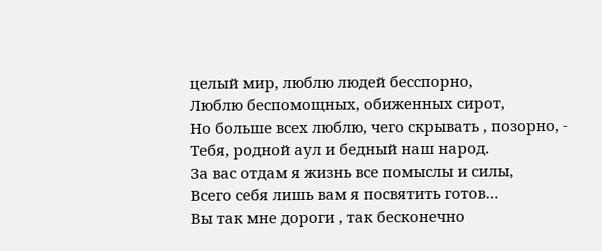целый мир, люблю людей бесспорно,
Люблю беспомощных, обиженных сирот,
Но больше всех люблю, чего скрывать , позорно, -
Тебя, родной аул и бедный наш народ.
За вас отдам я жизнь все помыслы и силы,
Всего себя лишь вам я посвятить готов…
Вы так мне дороги , так бесконечно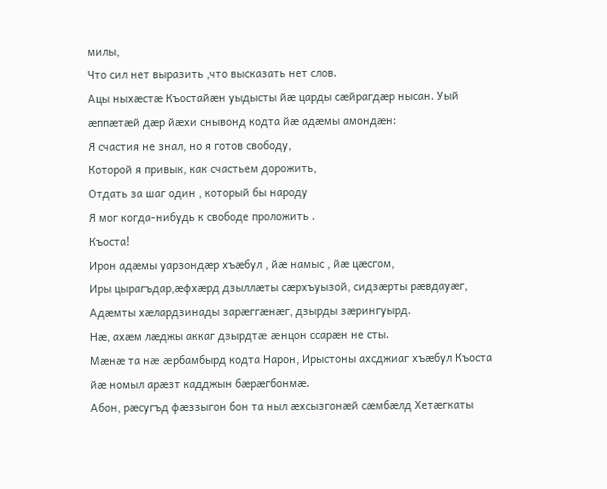милы,
Что сил нет выразить ,что высказать нет слов.
Ацы ныхæстæ Къостайæн уыдысты йæ царды сæйрагдæр нысан. Уый æппæтæй дæр йæхи снывонд кодта йæ адæмы амондæн:
Я счастия не знал, но я готов свободу,
Которой я привык, как счастьем дорожить,
Отдать за шаг один , который бы народу
Я мог когда-нибудь к свободе проложить .
Къоста!
Ирон адæмы уарзондæр хъæбул , йæ намыс , йæ цæсгом,
Иры цырагъдар,æфхæрд дзыллæты сæрхъуызой, сидзæрты рæвдауæг,
Адæмты хæлардзинады зарæггæнæг, дзырды зæрингуырд.
Нæ, ахæм лæджы аккаг дзырдтæ æнцон ссарæн не сты.
Мæнæ та нæ æрбамбырд кодта Нарон, Ирыстоны ахсджиаг хъæбул Къоста йæ номыл арæзт кадджын бæрæгбонмæ.
Абон, рæсугъд фæззыгон бон та ныл æхсызгонæй сæмбæлд Хетæгкаты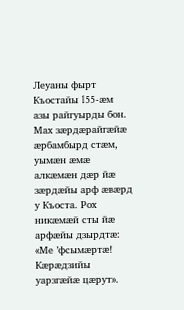Леуаны фырт Къостайы 155-æм азы райгуырды бон.
Мах зæрдæрайгæйæ æрбамбырд стæм, уымæн æмæ алкæмæн дæр йæ зæрдæйы арф æвæрд у Къоста. Рох никæмæй сты йæ арфæйы дзырдтæ:
«Ме ’фсымæртæ! Кæрæдзийы уарзгæйæ цæрут».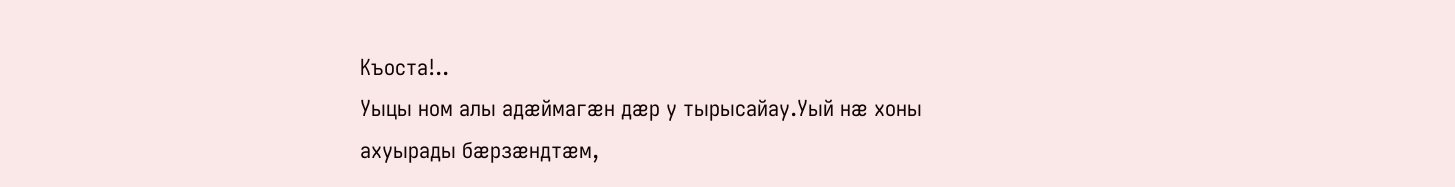Къоста!..
Уыцы ном алы адæймагæн дæр у тырысайау.Уый нæ хоны ахуырады бæрзæндтæм,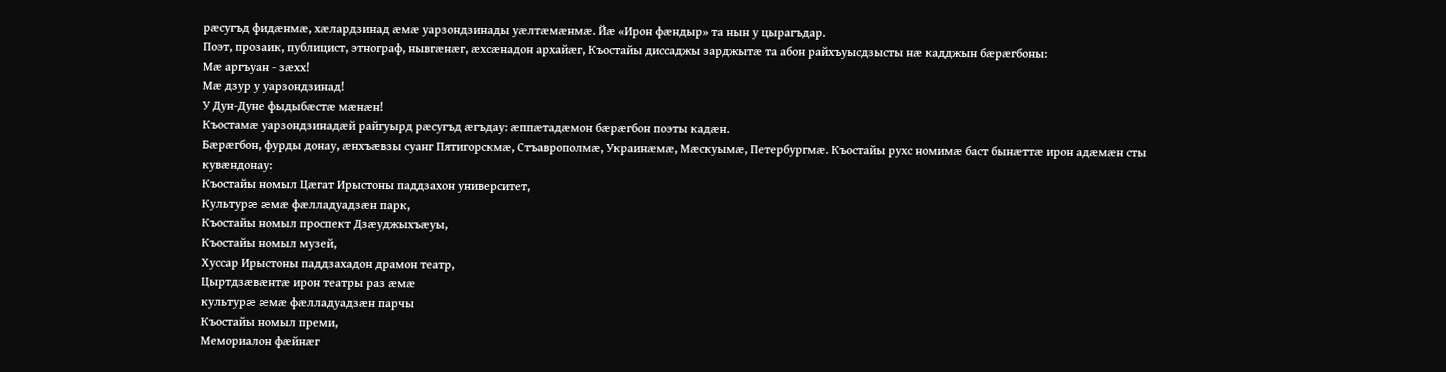рæсугъд фидæнмæ, хæлардзинад æмæ уарзондзинады уæлтæмæнмæ. Йæ «Ирон фæндыр» та нын у цырагъдар.
Поэт, прозаик, публицист, этнограф, нывгæнæг, æхсæнадон архайæг, Къостайы диссаджы зарджытæ та абон райхъуысдзысты нæ кадджын бæрæгбоны:
Мæ аргъуан - зæхх!
Мæ дзур у уарзондзинад!
У Дун-Дуне фыдыбæстæ мæнæн!
Къостамæ уарзондзинадæй райгуырд рæсугъд æгъдау: æппæтадæмон бæрæгбон поэты кадæн.
Бæрæгбон, фурды донау, æнхъæвзы суанг Пятигорскмæ, Стъаврополмæ, Украинæмæ, Мæскуымæ, Петербургмæ. Къостайы рухс номимæ баст бынæттæ ирон адæмæн сты кувæндонау:
Къостайы номыл Цæгат Ирыстоны паддзахон университет,
Культурæ æмæ фæлладуадзæн парк,
Къостайы номыл проспект Дзæуджыхъæуы,
Къостайы номыл музей,
Хуссар Ирыстоны паддзахадон драмон театр,
Цыртдзæвæнтæ ирон театры раз æмæ
культурæ æмæ фæлладуадзæн парчы
Къостайы номыл преми,
Мемориалон фæйнæг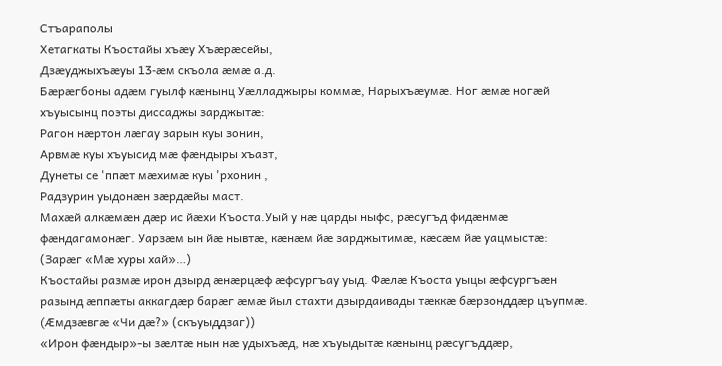Стъараполы
Хетагкаты Къостайы хъæу Хъæрæсейы,
Дзæуджыхъæуы 13-æм скъола æмæ а.д.
Бæрæгбоны адæм гуылф кæнынц Уæлладжыры коммæ, Нарыхъæумæ. Ног æмæ ногæй хъуысынц поэты диссаджы зарджытæ:
Рагон нæртон лæгау зарын куы зонин,
Арвмæ куы хъуысид мæ фæндыры хъазт,
Дунеты се 'ппæт мæхимæ куы 'рхонин ,
Радзурин уыдонæн зæрдæйы маст.
Махæй алкæмæн дæр ис йæхи Къоста.Уый у нæ царды ныфс, рæсугъд фидæнмæ фæндагамонæг. Уарзæм ын йæ нывтæ, кæнæм йæ зарджытимæ, кæсæм йæ уацмыстæ:
(Зарæг «Мæ хуры хай»…)
Къостайы размæ ирон дзырд æнæрцæф æфсургъау уыд. Фæлæ Къоста уыцы æфсургъæн разынд æппæты аккагдæр барæг æмæ йыл стахти дзырдаивады тæккæ бæрзонддæр цъупмæ.
(Æмдзæвгæ «Чи дæ?» (скъуыддзаг))
«Ирон фæндыр»-ы зæлтæ нын нæ удыхъæд, нæ хъуыдытæ кæнынц рæсугъддæр,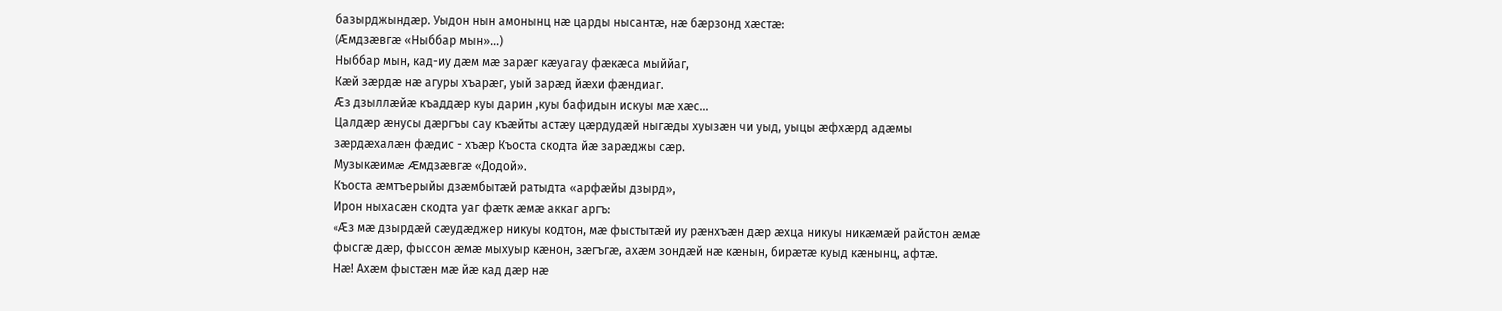базырджындæр. Уыдон нын амонынц нæ царды нысантæ, нæ бæрзонд хæстæ:
(Æмдзæвгæ «Ныббар мын»…)
Ныббар мын, кад-иу дæм мæ зарæг кæуагау фæкæса мыййаг,
Кæй зæрдæ нæ агуры хъарæг, уый зарæд йæхи фæндиаг.
Æз дзыллæйæ къаддæр куы дарин ,куы бафидын искуы мæ хæс…
Цалдæр æнусы дæргъы сау къæйты астæу цæрдудæй ныгæды хуызæн чи уыд, уыцы æфхæрд адæмы зæрдæхалæн фæдис - хъæр Къоста скодта йæ зарæджы сæр.
Музыкæимæ Æмдзæвгæ «Додой».
Къоста æмтъерыйы дзæмбытæй ратыдта «арфæйы дзырд»,
Ирон ныхасæн скодта уаг фæтк æмæ аккаг аргъ:
«Æз мæ дзырдæй сæудæджер никуы кодтон, мæ фыстытæй иу рæнхъæн дæр æхца никуы никæмæй райстон æмæ фысгæ дæр, фыссон æмæ мыхуыр кæнон, зæгъгæ, ахæм зондæй нæ кæнын, бирæтæ куыд кæнынц, афтæ.
Нæ! Ахæм фыстæн мæ йæ кад дæр нæ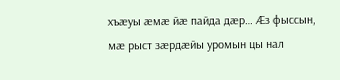хъæуы æмæ йæ пайда дæр… Æз фыссын, мæ рыст зæрдæйы уромын цы нал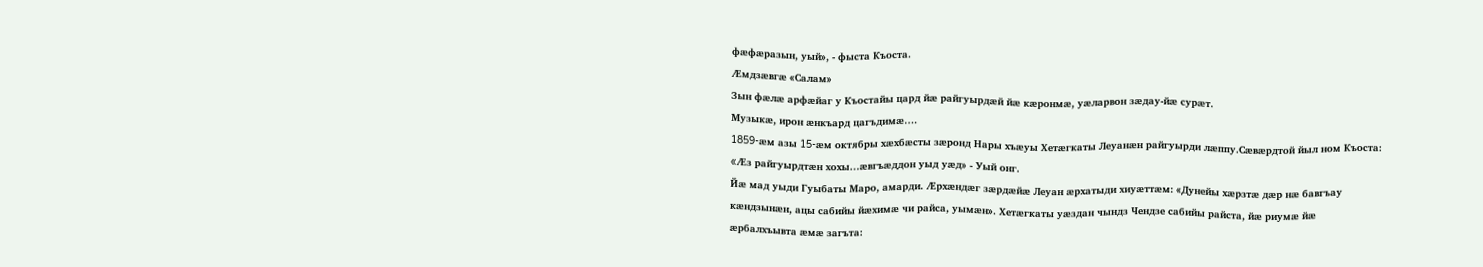фæфæразын, уый», - фыста Къоста.
Æмдзæвгæ «Салам»
Зын фæлæ арфæйаг у Къостайы цард йæ райгуырдæй йæ кæронмæ, уæларвон зæдау-йæ сурæт.
Музыкæ, ирон æнкъард цагъдимæ….
1859-æм азы 15-æм октябры хæхбæсты зæронд Нары хъæуы Хетæгкаты Леуанæн райгуырди лæппу.Сæвæрдтой йыл ном Къоста: «Æз райгуырдтæн хохы…æвгъæддон уыд уæд» - Уый онг.
Йæ мад уыди Гуыбаты Маро, амарди. Æрхæндæг зæрдæйæ Леуан æрхатыди хиуæттæм: «Дунейы хæрзтæ дæр нæ бавгъау кæндзынæн, ацы сабийы йæхимæ чи райса, уымæн». Хетæгкаты уæздан чындз Чендзе сабийы райста, йæ риумæ йæ æрбалхъывта æмæ загъта: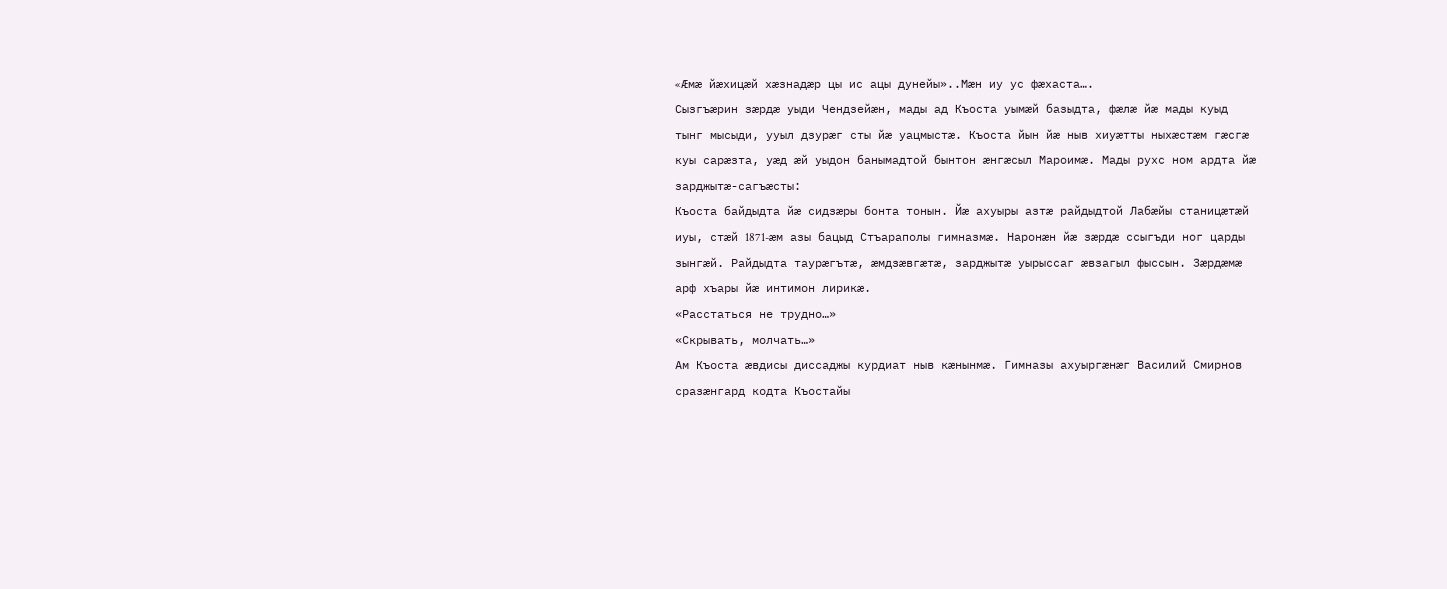«Æмæ йæхицæй хæзнадæр цы ис ацы дунейы»..Мæн иу ус фæхаста….
Сызгъæрин зæрдæ уыди Чендзейæн, мады ад Къоста уымæй базыдта, фæлæ йæ мады куыд тынг мысыди, ууыл дзурæг сты йæ уацмыстæ. Къоста йын йæ ныв хиуæтты ныхæстæм гæсгæ куы сарæзта, уæд æй уыдон банымадтой бынтон æнгæсыл Мароимæ. Мады рухс ном ардта йæ зарджытæ-сагъæсты:
Къоста байдыдта йæ сидзæры бонта тонын. Йæ ахуыры азтæ райдыдтой Лабæйы станицæтæй иуы, стæй 1871-æм азы бацыд Стъараполы гимназмæ. Наронæн йæ зæрдæ ссыгъди ног царды зынгæй. Райдыдта таурæгътæ, æмдзæвгæтæ, зарджытæ уырыссаг æвзагыл фыссын. Зæрдæмæ арф хъары йæ интимон лирикæ.
«Расстаться не трудно…»
«Скрывать, молчать…»
Ам Къоста æвдисы диссаджы курдиат ныв кæнынмæ. Гимназы ахуыргæнæг Василий Смирнов сразæнгард кодта Къостайы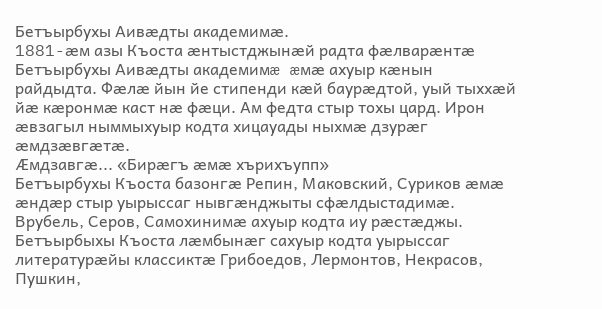Бетъырбухы Аивæдты академимæ.
1881-æм азы Къоста æнтыстджынæй радта фæлварæнтæ Бетъырбухы Аивæдты академимæ æмæ ахуыр кæнын райдыдта. Фæлæ йын йе стипенди кæй баурæдтой, уый тыххæй йæ кæронмæ каст нæ фæци. Ам федта стыр тохы цард. Ирон æвзагыл ныммыхуыр кодта хицауады ныхмæ дзурæг æмдзæвгæтæ.
Æмдзавгæ... «Бирæгъ æмæ хърихъупп»
Бетъырбухы Къоста базонгæ Репин, Маковский, Суриков æмæ æндæр стыр уырыссаг нывгæнджыты сфæлдыстадимæ. Врубель, Серов, Самохинимæ ахуыр кодта иу рæстæджы.
Бетъырбыхы Къоста лæмбынæг сахуыр кодта уырыссаг литературæйы классиктæ Грибоедов, Лермонтов, Некрасов, Пушкин,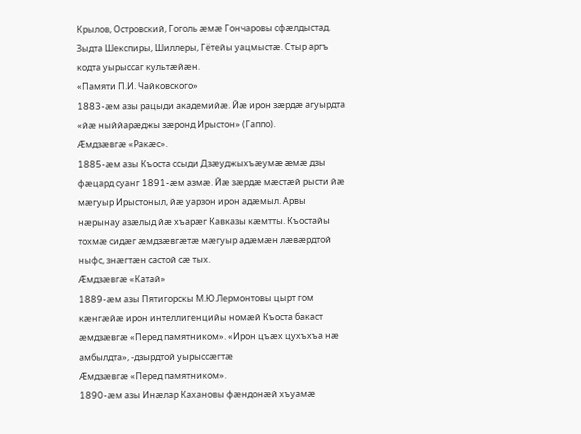Крылов, Островский, Гоголь æмæ Гончаровы сфæлдыстад. Зыдта Шекспиры, Шиллеры, Гётейы уацмыстæ. Стыр аргъ кодта уырыссаг культæйæн.
«Памяти П.И. Чайковского»
1883-æм азы рацыди академийæ. Йæ ирон зæрдæ агуырдта «йæ ныййарæджы зæронд Ирыстон» (Гаппо).
Æмдзæвгæ «Ракæс».
1885-æм азы Къоста ссыди Дзæуджыхъæумæ æмæ дзы фæцард суанг 1891-æм азмæ. Йæ зæрдæ мæстæй рысти йæ мæгуыр Ирыстоныл, йæ уарзон ирон адæмыл. Арвы нæрынау азæлыд йæ хъарæг Кавказы кæмтты. Къостайы тохмæ сидæг æмдзæвгæтæ мæгуыр адæмæн лæвæрдтой ныфс, знæгтæн састой сæ тых.
Æмдзæвгæ «Катай»
1889-æм азы Пятигорскы М.Ю.Лермонтовы цырт гом кæнгæйæ ирон интеллигенцийы номæй Къоста бакаст æмдзæвгæ «Перед памятником». «Ирон цъæх цухъхъа нæ амбылдта», -дзырдтой уырыссæгтæ
Æмдзæвгæ «Перед памятником».
1890-æм азы Инæлар Кахановы фæндонæй хъуамæ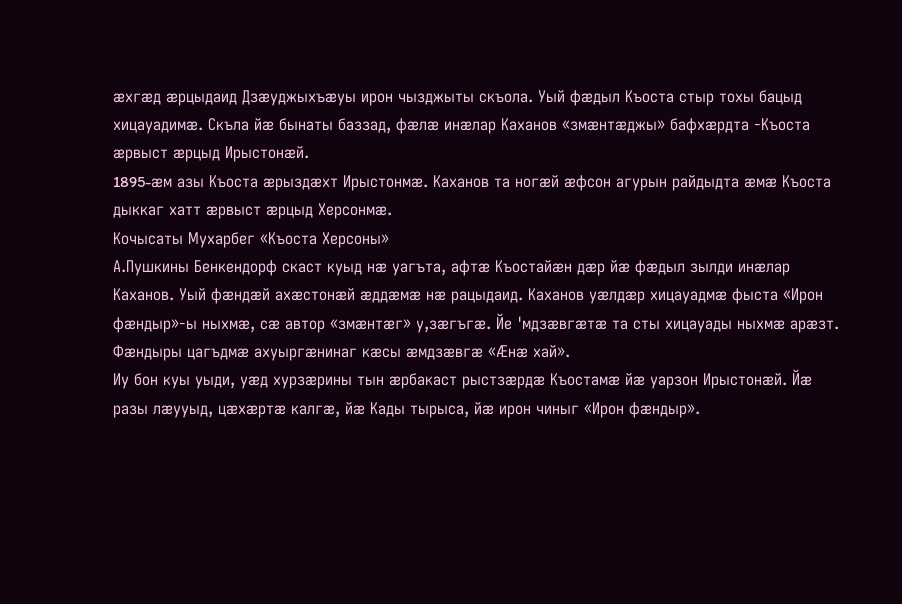æхгæд æрцыдаид Дзæуджыхъæуы ирон чызджыты скъола. Уый фæдыл Къоста стыр тохы бацыд хицауадимæ. Скъла йæ бынаты баззад, фæлæ инæлар Каханов «змæнтæджы» бафхæрдта -Къоста æрвыст æрцыд Ирыстонæй.
1895-æм азы Къоста æрыздæхт Ирыстонмæ. Каханов та ногæй æфсон агурын райдыдта æмæ Къоста дыккаг хатт æрвыст æрцыд Херсонмæ.
Кочысаты Мухарбег «Къоста Херсоны»
А.Пушкины Бенкендорф скаст куыд нæ уагъта, афтæ Къостайæн дæр йæ фæдыл зылди инæлар Каханов. Уый фæндæй ахæстонæй æддæмæ нæ рацыдаид. Каханов уæлдæр хицауадмæ фыста «Ирон фæндыр»-ы ныхмæ, сæ автор «змæнтæг» у,зæгъгæ. Йе 'мдзæвгæтæ та сты хицауады ныхмæ арæзт.
Фæндыры цагъдмæ ахуыргæнинаг кæсы æмдзæвгæ «Æнæ хай».
Иу бон куы уыди, уæд хурзæрины тын æрбакаст рыстзæрдæ Къостамæ йæ уарзон Ирыстонæй. Йæ разы лæууыд, цæхæртæ калгæ, йæ Кады тырыса, йæ ирон чиныг «Ирон фæндыр».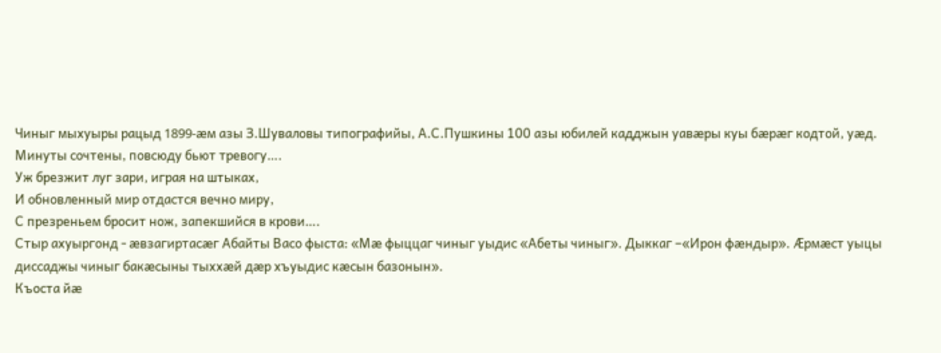Чиныг мыхуыры рацыд 1899-æм азы З.Шуваловы типографийы, А.С.Пушкины 100 азы юбилей кадджын уавæры куы бæрæг кодтой, уæд.
Минуты сочтены, повсюду бьют тревогу….
Уж брезжит луг зари, играя на штыках,
И обновленный мир отдастся вечно миру,
С презреньем бросит нож, запекшийся в крови….
Стыр ахуыргонд - æвзагиртасæг Абайты Васо фыста: «Мæ фыццаг чиныг уыдис «Абеты чиныг». Дыккаг –«Ирон фæндыр». Æрмæст уыцы диссаджы чиныг бакæсыны тыххæй дæр хъуыдис кæсын базонын».
Къоста йæ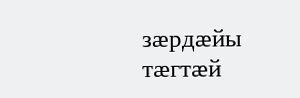зæрдæйы тæгтæй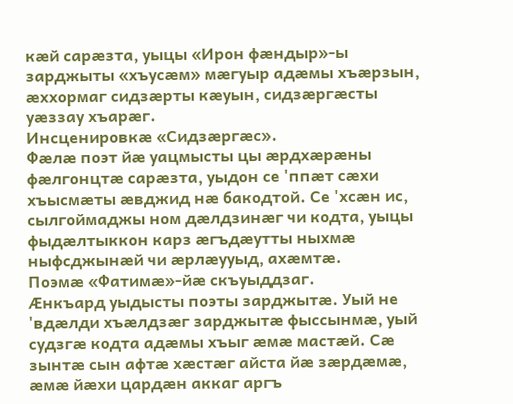кæй сарæзта, уыцы «Ирон фæндыр»-ы зарджыты «хъусæм» мæгуыр адæмы хъæрзын, æххормаг сидзæрты кæуын, сидзæргæсты уæззау хъарæг.
Инсценировкæ «Сидзæргæс».
Фæлæ поэт йæ уацмысты цы æрдхæрæны фæлгонцтæ сарæзта, уыдон се 'ппæт сæхи хъысмæты æвджид нæ бакодтой. Се 'хсæн ис, сылгоймаджы ном дæлдзинæг чи кодта, уыцы фыдæлтыккон карз æгъдæутты ныхмæ ныфсджынæй чи æрлæууыд, ахæмтæ.
Поэмæ «Фатимæ»-йæ скъуыддзаг.
Æнкъард уыдысты поэты зарджытæ. Уый не 'вдæлди хъæлдзæг зарджытæ фыссынмæ, уый судзгæ кодта адæмы хъыг æмæ мастæй. Сæ зынтæ сын афтæ хæстæг айста йæ зæрдæмæ, æмæ йæхи цардæн аккаг аргъ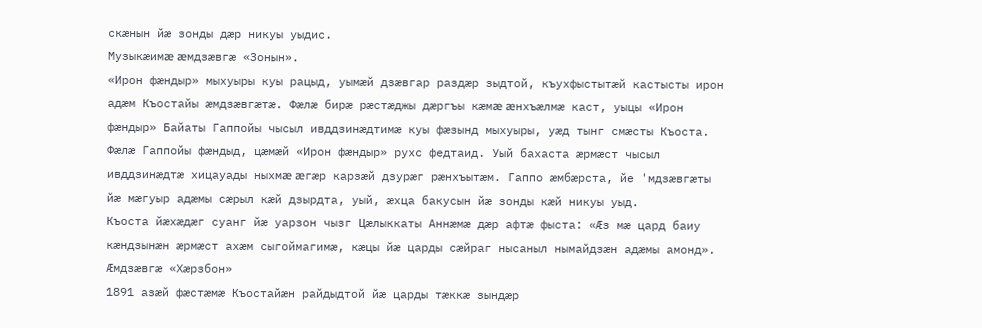скæнын йæ зонды дæр никуы уыдис.
Музыкæимæ æмдзæвгæ «Зонын».
«Ирон фæндыр» мыхуыры куы рацыд, уымæй дзæвгар раздæр зыдтой, къухфыстытæй кастысты ирон адæм Къостайы æмдзæвгæтæ. Фæлæ бирæ рæстæджы дæргъы кæмæ æнхъæлмæ каст, уыцы «Ирон фæндыр» Байаты Гаппойы чысыл ивддзинæдтимæ куы фæзынд мыхуыры, уæд тынг смæсты Къоста.
Фæлæ Гаппойы фæндыд, цæмæй «Ирон фæндыр» рухс федтаид. Уый бахаста æрмæст чысыл ивддзинæдтæ хицауады ныхмæ æгæр карзæй дзурæг рæнхъытæм. Гаппо æмбæрста, йе 'мдзæвгæты йæ мæгуыр адæмы сæрыл кæй дзырдта, уый, æхца бакусын йæ зонды кæй никуы уыд.
Къоста йæхæдæг суанг йæ уарзон чызг Цæлыккаты Аннæмæ дæр афтæ фыста: «Æз мæ цард баиу кæндзынæн æрмæст ахæм сыгоймагимæ, кæцы йæ царды сæйраг нысаныл нымайдзæн адæмы амонд».
Æмдзæвгæ «Хæрзбон»
1891 азæй фæстæмæ Къостайæн райдыдтой йæ царды тæккæ зындæр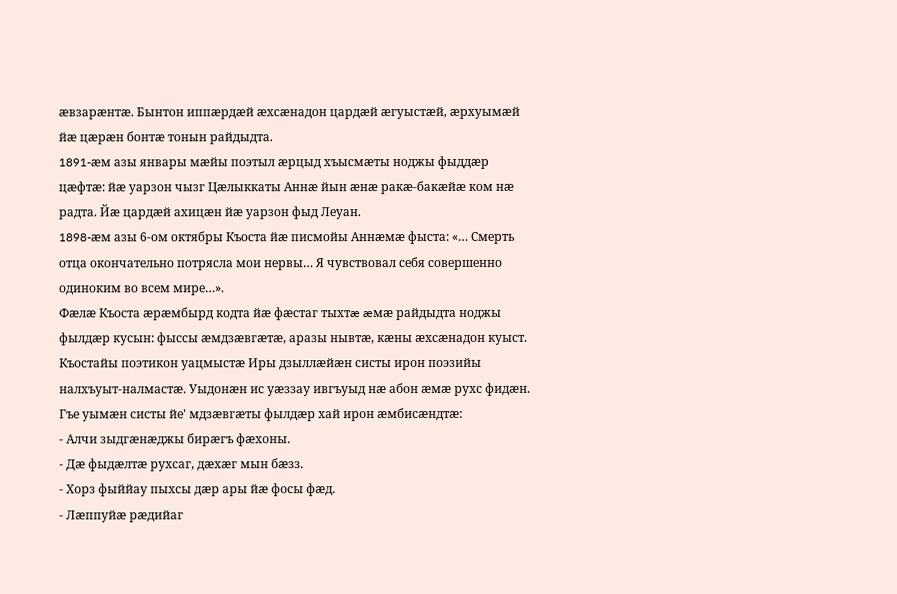æвзарæнтæ. Бынтон иппæрдæй æхсæнадон цардæй æгуыстæй, æрхуымæй йæ цæрæн бонтæ тонын райдыдта.
1891-æм азы январы мæйы поэтыл æрцыд хъысмæты ноджы фыддæр цæфтæ: йæ уарзон чызг Цæлыккаты Аннæ йын æнæ ракæ-бакæйæ ком нæ радта. Йæ цардæй ахицæн йæ уарзон фыд Леуан.
1898-æм азы 6-ом октябры Къоста йæ писмойы Аннæмæ фыста: «… Смерть отца окончательно потрясла мои нервы… Я чувствовал себя совершенно одиноким во всем мире…».
Фæлæ Къоста æрæмбырд кодта йæ фæстаг тыхтæ æмæ райдыдта ноджы фылдæр кусын: фыссы æмдзæвгæтæ, аразы нывтæ, кæны æхсæнадон куыст.
Къостайы поэтикон уацмыстæ Иры дзыллæйæн систы ирон поэзийы налхъуыт-налмастæ. Уыдонæн ис уæззау ивгъуыд нæ абон æмæ рухс фидæн.
Гъе уымæн систы йе' мдзæвгæты фылдæр хай ирон æмбисæндтæ:
- Алчи зыдгæнæджы бирæгъ фæхоны.
- Дæ фыдæлтæ рухсаг, дæхæг мын бæзз.
- Хорз фыййау пыхсы дæр ары йæ фосы фæд.
- Лæппуйæ рæдийаг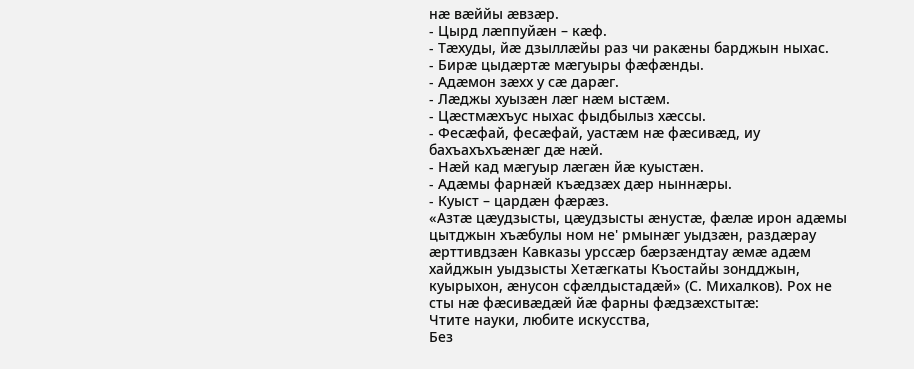нæ вæййы æвзæр.
- Цырд лæппуйæн – кæф.
- Тæхуды, йæ дзыллæйы раз чи ракæны барджын ныхас.
- Бирæ цыдæртæ мæгуыры фæфæнды.
- Адæмон зæхх у сæ дарæг.
- Лæджы хуызæн лæг нæм ыстæм.
- Цæстмæхъус ныхас фыдбылыз хæссы.
- Фесæфай, фесæфай, уастæм нæ фæсивæд, иу бахъахъхъæнæг дæ нæй.
- Нæй кад мæгуыр лæгæн йæ куыстæн.
- Адæмы фарнæй къæдзæх дæр ныннæры.
- Куыст – цардæн фæрæз.
«Азтæ цæудзысты, цæудзысты æнустæ, фæлæ ирон адæмы цытджын хъæбулы ном не' рмынæг уыдзæн, раздæрау æрттивдзæн Кавказы урссæр бæрзæндтау æмæ адæм хайджын уыдзысты Хетæгкаты Къостайы зондджын, куырыхон, æнусон сфæлдыстадæй» (С. Михалков). Рох не сты нæ фæсивæдæй йæ фарны фæдзæхстытæ:
Чтите науки, любите искусства,
Без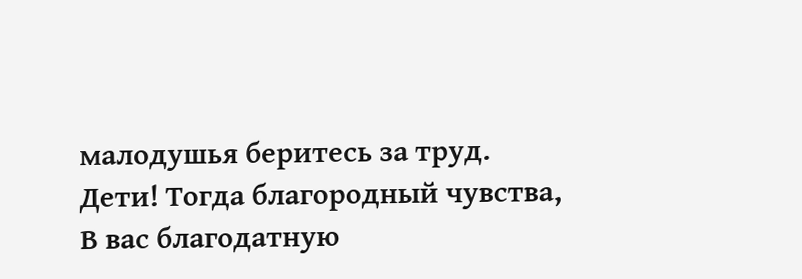малодушья беритесь за труд.
Дети! Тогда благородный чувства,
В вас благодатную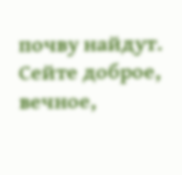почву найдут.
Сейте доброе, вечное,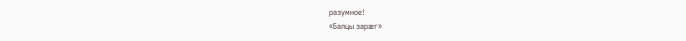разумное!
«Балцы зарæг»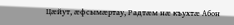Цæйут, æфсымæртау, Радтæм нæ къухтæ Абон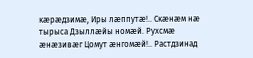кæрæдзимæ, Иры лæппутæ!.. Скæнæм нæ тырыса Дзыллæйы номæй. Рухсмæ æнæзивæг Цомут æнгомæй!.. Растдзинад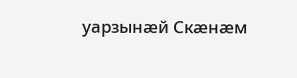уарзынæй Скæнæм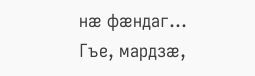нæ фæндаг... Гъе, мардзæ,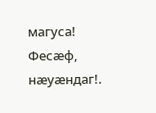магуса! Фесæф, нæуæндаг!.